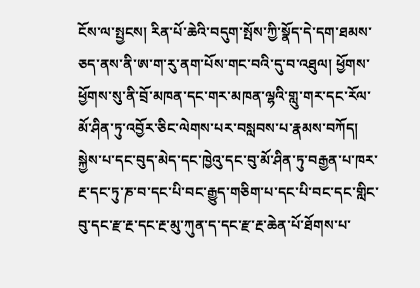ངོས་ལ་སྤྱངས། རིན་པོ་ཆེའི་བདུག་སྤོས་ཀྱི་སྣོད་དེ་དག་ཐམས་ཅད་ནས་ནི་ཨ་ག་རུ་ནག་པོས་གང་བའི་དུ་བ་འཐུལ། ཕྱོགས་ཕྱོགས་སུ་ནི་བྲོ་མཁན་དང་གར་མཁན་ལྷའི་གླུ་གར་དང་རོལ་མོ་ཤིན་ཏུ་འབྱོར་ཅིང་ལེགས་པར་བསླབས་པ་རྣམས་བཀོད། སྐྱེས་པ་དང་བུད་མེད་དང་ཁྱེའུ་དང་བུ་མོ་ཤིན་ཏུ་བརྒྱན་པ་ཁར་རྔ་དང་ཏུ་ཎ་བ་དང་པི་བང་རྒྱུད་གཅིག་པ་དང་པི་བང་དང་གླིང་བུ་དང་རྫ་རྔ་དང་རྔ་མུ་ཀུན་ད་དང་རྫ་རྔ་ཆེན་པོ་ཐོགས་པ་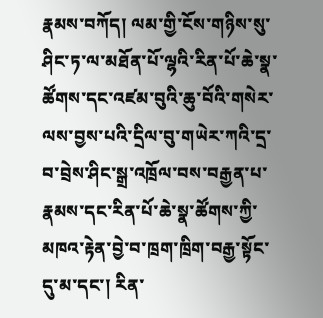རྣམས་བཀོད། ལམ་གྱི་ངོས་གཉིས་སུ་ཤིང་ཏ་ལ་མཐོན་པོ་ལྷའི་རིན་པོ་ཆེ་སྣ་ཚོགས་དང་འཛམ་བུའི་ཆུ་བོའི་གསེར་ལས་བྱས་པའི་དྲིལ་བུ་གཡེར་ཀའི་དྲ་བ་བྲེས་ཤིང་སྒྲ་འཁྲོལ་བས་བརྒྱན་པ་རྣམས་དང་རིན་པོ་ཆེ་སྣ་ཚོགས་ཀྱི་མཁའ་རྟེན་བྱེ་བ་ཁྲག་ཁྲིག་བརྒྱ་སྟོང་དུ་མ་དང་། རིན་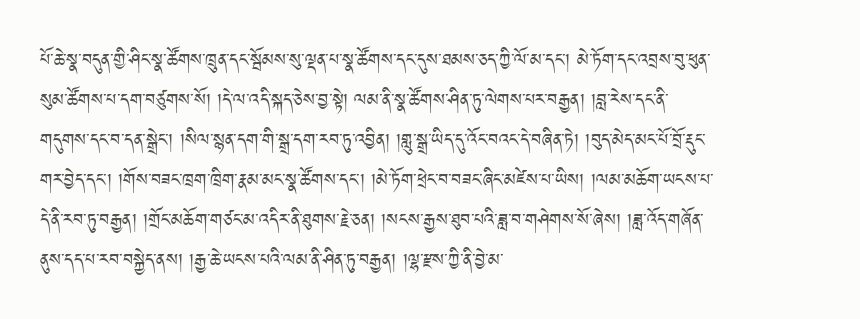པོ་ཆེ་སྣ་བདུན་གྱི་ཤིང་སྣ་ཚོགས་ཁྲུན་དང་སྦོམས་སུ་ལྡན་པ་སྣ་ཚོགས་དང་དུས་ཐམས་ཅད་ཀྱི་ལོ་མ་དང་། མེ་ཏོག་དང་འབྲས་བུ་ཕུན་སུམ་ཚོགས་པ་དག་བཙུགས་སོ། །དེ་ལ་འདི་སྐད་ཅེས་བྱ་སྟེ། ལམ་ནི་སྣ་ཚོགས་ཤིན་ཏུ་ལེགས་པར་བརྒྱན། །བླ་རེས་དང་ནི་གདུགས་དང་བ་དན་སྒྲེང་། །སིལ་སྙན་དག་གི་སྒྲ་དག་རབ་ཏུ་འབྱིན། །གླུ་སྒྲ་ཡིད་དུ་འོང་བའང་དེ་བཞིན་ཏེ། །བུད་མེད་མང་པོ་བྲོ་རྡུང་གར་བྱེད་དང་། །གོས་བཟང་ཁྲག་ཁྲིག་རྣམ་མང་སྣ་ཚོགས་དང་། །མེ་ཏོག་ཕྲེང་བ་བཟང་ཞིང་མཛེས་པ་ཡིས། །ལམ་མཆོག་ཡངས་པ་དེ་ནི་རབ་ཏུ་བརྒྱན། །གྲོང་མཆོག་གཙང་མ་འདིར་ནི་ཐུགས་རྗེ་ཅན། །སངས་རྒྱས་ཐུབ་པའི་ཟླ་བ་གཤེགས་སོ་ཞེས། །ཟླ་འོད་གཞོན་ནུས་དད་པ་རབ་བསྐྱེད་ནས། །རྒྱ་ཆེ་ཡངས་པའི་ལམ་ནི་ཤིན་ཏུ་བརྒྱན། །ལྷ་རྫས་ཀྱི་ནི་བྱེ་མ་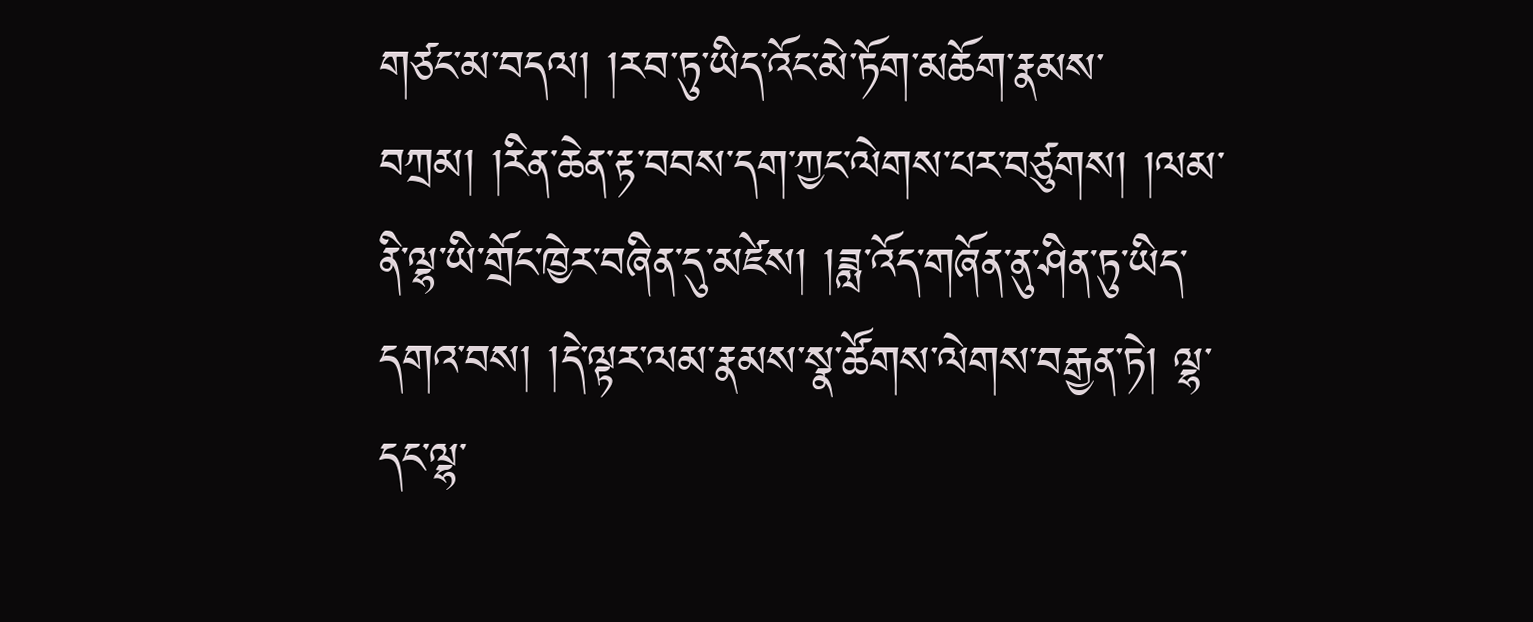གཙང་མ་བདལ། །རབ་ཏུ་ཡིད་འོང་མེ་ཏོག་མཆོག་རྣམས་བཀྲམ། །རིན་ཆེན་རྟ་བབས་དག་ཀྱང་ལེགས་པར་བཙུགས། །ལམ་ནི་ལྷ་ཡི་གྲོང་ཁྱེར་བཞིན་དུ་མཛེས། །ཟླ་འོད་གཞོན་ནུ་ཤིན་ཏུ་ཡིད་དགའ་བས། །དེ་ལྟར་ལམ་རྣམས་སྣ་ཚོགས་ལེགས་བརྒྱན་ཏེ། ལྷ་དང་ལྷ་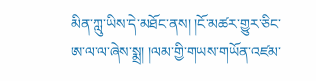མིན་ཀླུ་ཡིས་དེ་མཐོང་ནས། །ངོ་མཚར་གྱུར་ཅིང་ཨ་ལ་ལ་ཞེས་སྨྲ། །ལམ་གྱི་གཡས་གཡོན་འཛམ་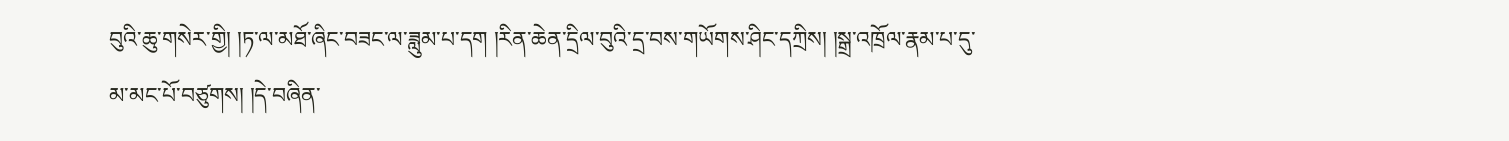བུའི་ཆུ་གསེར་གྱི། །ཏ་ལ་མཐོ་ཞིང་བཟང་ལ་ཟླུམ་པ་དག །རིན་ཆེན་དྲིལ་བུའི་དྲ་བས་གཡོགས་ཤིང་དཀྲིས། །སྒྲ་འཁྲོལ་རྣམ་པ་དུ་མ་མང་པོ་བཙུགས། །དེ་བཞིན་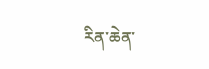རིན་ཆེན་